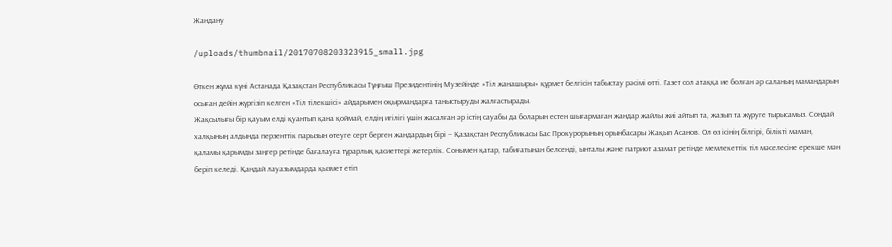Жандану

/uploads/thumbnail/20170708203323915_small.jpg

Өткен жұма күні Астанада Қазақстан Республикасы Тұңғыш Президентінің Музейінде «Тіл жанашыры» құрмет белгісін табыстау рәсімі өтті. Газет сол атаққа ие болған әр саланың мамандарын осыған дейін жүргізіп келген «Тіл тілекшісі» айдарымен оқырмандарға таныстыруды жалғастырады.
Жақсылығы бір қауым елді қуантып қана қоймай, елдің игілігі үшін жасалған әр істің сауабы да боларын естен шығармаған жандар жайлы жиі айтып та, жазып та жүруге тырысамыз. Сондай халқының алдында перзенттік парызын өтеуге серт берген жандардың бірі – Қазақстан Республикасы Бас Прокурорының орынбасары Жақып Асанов. Ол өз ісінің білгірі, білікті маман, қаламы қарымды заңгер ретінде бағалауға тұрарлық қасиеттері жетерлік. Сонымен қатар, табиғатынан белсенді, ынталы және патриот азамат ретінде мемлекеттік тіл мәселесіне ерекше мән беріп келеді. Қандай лауазымдарда қызмет етіп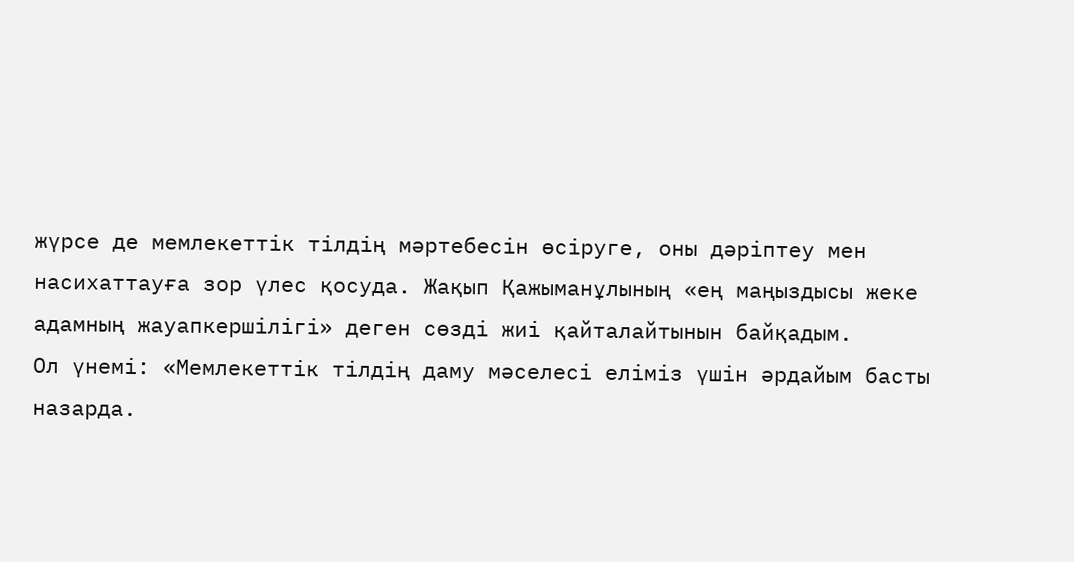жүрсе де мемлекеттік тілдің мәртебесін өсіруге, оны дәріптеу мен насихаттауға зор үлес қосуда. Жақып Қажыманұлының «ең маңыздысы жеке адамның жауапкершілігі» деген сөзді жиі қайталайтынын байқадым.
Ол үнемі: «Мемлекеттік тілдің даму мәселесі еліміз үшін әрдайым басты назарда.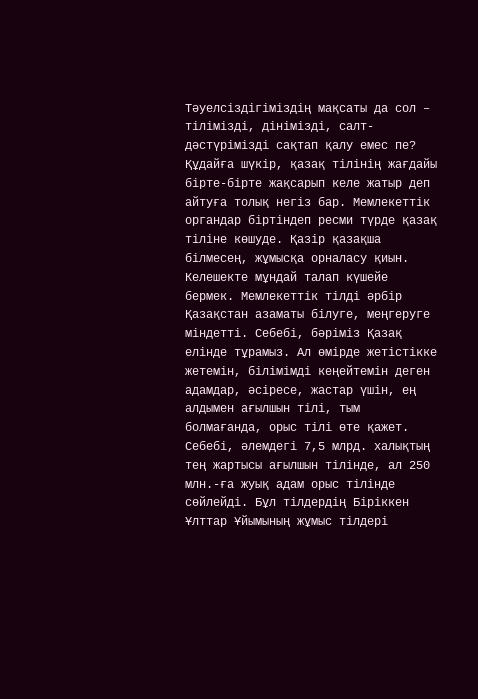Тәуелсіздігіміздің мақсаты да сол – тілімізді, дінімізді, салт-дәстүрімізді сақтап қалу емес пе? Құдайға шүкір, қазақ тілінің жағдайы бірте-бірте жақсарып келе жатыр деп айтуға толық негіз бар. Мемлекеттік органдар біртіндеп ресми түрде қазақ тіліне көшуде. Қазір қазақша білмесең, жұмысқа орналасу қиын. Келешекте мұндай талап күшейе бермек. Мемлекеттік тілді әрбір Қазақстан азаматы білуге, меңгеруге міндетті. Себебі, бәріміз Қазақ елінде тұрамыз. Ал өмірде жетістікке жетемін, білімімді кеңейтемін деген адамдар, әсіресе, жастар үшін, ең алдымен ағылшын тілі, тым болмағанда, орыс тілі өте қажет. Себебі, әлемдегі 7,5 млрд. халықтың тең жартысы ағылшын тілінде, ал 250 млн.-ға жуық адам орыс тілінде сөйлейді. Бұл тілдердің Біріккен Ұлттар Ұйымының жұмыс тілдері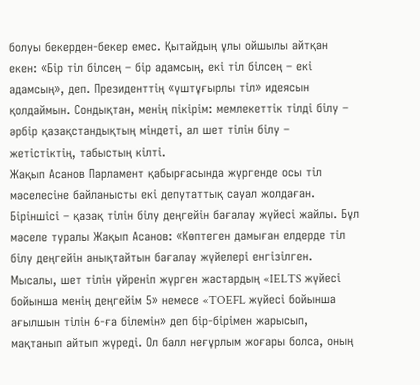болуы бекерден-бекер емес. Қытайдың ұлы ойшылы айтқан екен: «Бір тіл білсең – бір адамсың, екі тіл білсең – екі адамсың», деп. Президенттің «үштұғырлы тіл» идеясын қолдаймын. Сондықтан, менің пікірім: мемлекеттік тілді білу – әрбір қазақстандықтың міндеті, ал шет тілін білу – жетістіктің, табыстың кілті.
Жақып Асанов Парламент қабырғасында жүргенде осы тіл мәселесіне байланысты екі депутаттық сауал жолдаған.
Біріншісі – қазақ тілін білу деңгейін бағалау жүйесі жайлы. Бұл мәселе туралы Жақып Асанов: «Көптеген дамыған елдерде тіл білу деңгейін анықтайтын бағалау жүйелері енгізілген. Мысалы, шет тілін үйреніп жүрген жастардың «IELTS жүйесі бойынша менің деңгейім 5» немесе «TOEFL жүйесі бойынша ағылшын тілін 6-ға білемін» деп бір-бірімен жарысып, мақтанып айтып жүреді. Ол балл неғұрлым жоғары болса, оның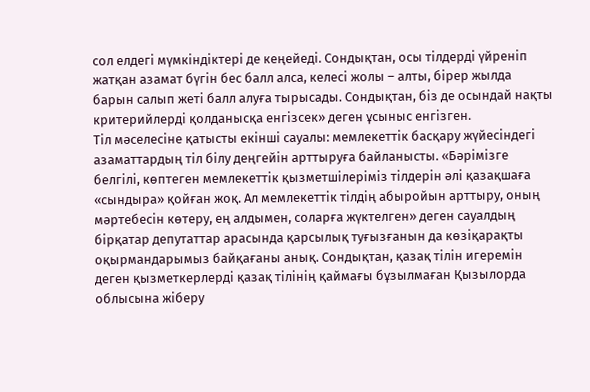сол елдегі мүмкіндіктері де кеңейеді. Сондықтан, осы тілдерді үйреніп жатқан азамат бүгін бес балл алса, келесі жолы – алты, бірер жылда барын салып жеті балл алуға тырысады. Сондықтан, біз де осындай нақты критерийлерді қолданысқа енгізсек» деген ұсыныс енгізген.
Тіл мәселесіне қатысты екінші сауалы: мемлекеттік басқару жүйесіндегі азаматтардың тіл білу деңгейін арттыруға байланысты. «Бәрімізге белгілі, көптеген мемлекеттік қызметшілеріміз тілдерін әлі қазақшаға «сындыра» қойған жоқ. Ал мемлекеттік тілдің абыройын арттыру, оның мәртебесін көтеру, ең алдымен, соларға жүктелген» деген сауалдың бірқатар депутаттар арасында қарсылық туғызғанын да көзіқарақты оқырмандарымыз байқағаны анық. Сондықтан, қазақ тілін игеремін деген қызметкерлерді қазақ тілінің қаймағы бұзылмаған Қызылорда облысына жіберу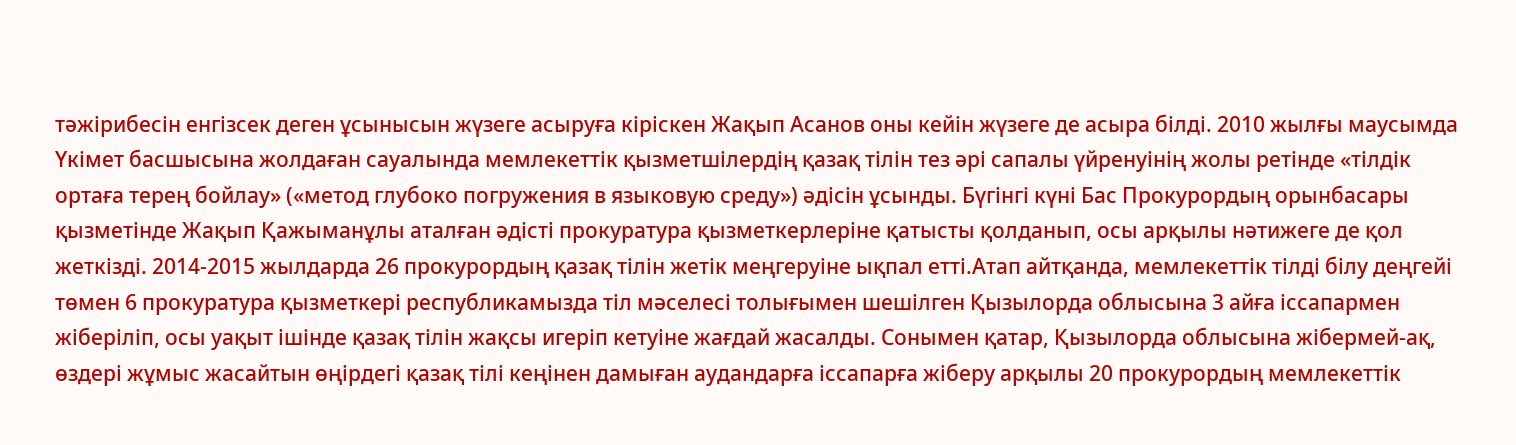тәжірибесін енгізсек деген ұсынысын жүзеге асыруға кіріскен Жақып Асанов оны кейін жүзеге де асыра білді. 2010 жылғы маусымда Үкімет басшысына жолдаған сауалында мемлекеттік қызметшілердің қазақ тілін тез әрі сапалы үйренуінің жолы ретінде «тілдік ортаға терең бойлау» («метод глубоко погружения в языковую среду») әдісін ұсынды. Бүгінгі күні Бас Прокурордың орынбасары қызметінде Жақып Қажыманұлы аталған әдісті прокуратура қызметкерлеріне қатысты қолданып, осы арқылы нәтижеге де қол жеткізді. 2014-2015 жылдарда 26 прокурордың қазақ тілін жетік меңгеруіне ықпал етті.Атап айтқанда, мемлекеттік тілді білу деңгейі төмен 6 прокуратура қызметкері республикамызда тіл мәселесі толығымен шешілген Қызылорда облысына 3 айға іссапармен жіберіліп, осы уақыт ішінде қазақ тілін жақсы игеріп кетуіне жағдай жасалды. Сонымен қатар, Қызылорда облысына жібермей-ақ, өздері жұмыс жасайтын өңірдегі қазақ тілі кеңінен дамыған аудандарға іссапарға жіберу арқылы 20 прокурордың мемлекеттік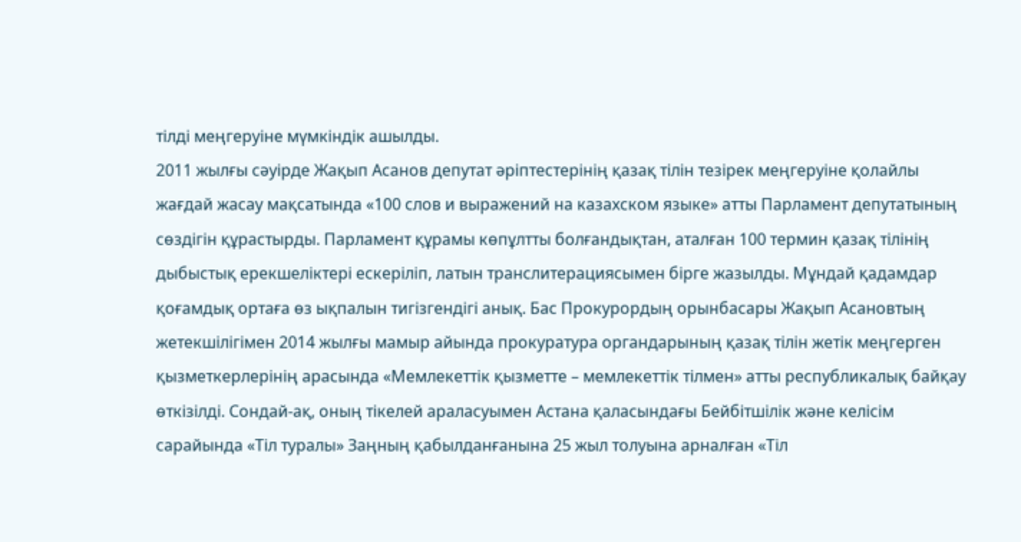тілді меңгеруіне мүмкіндік ашылды.
2011 жылғы сәуірде Жақып Асанов депутат әріптестерінің қазақ тілін тезірек меңгеруіне қолайлы жағдай жасау мақсатында «100 слов и выражений на казахском языке» атты Парламент депутатының сөздігін құрастырды. Парламент құрамы көпұлтты болғандықтан, аталған 100 термин қазақ тілінің дыбыстық ерекшеліктері ескеріліп, латын транслитерациясымен бірге жазылды. Мұндай қадамдар қоғамдық ортаға өз ықпалын тигізгендігі анық. Бас Прокурордың орынбасары Жақып Асановтың жетекшілігімен 2014 жылғы мамыр айында прокуратура органдарының қазақ тілін жетік меңгерген қызметкерлерінің арасында «Мемлекеттік қызметте – мемлекеттік тілмен» атты республикалық байқау өткізілді. Сондай-ақ, оның тікелей араласуымен Астана қаласындағы Бейбітшілік және келісім сарайында «Тіл туралы» Заңның қабылданғанына 25 жыл толуына арналған «Тіл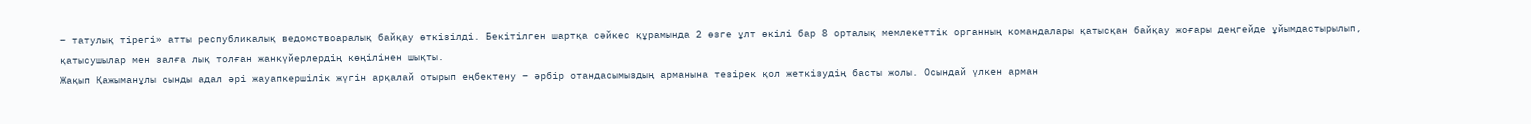– татулық тірегі» атты республикалық ведомствоаралық байқау өткізілді. Бекітілген шартқа сәйкес құрамында 2 өзге ұлт өкілі бар 8 орталық мемлекеттік органның командалары қатысқан байқау жоғары деңгейде ұйымдастырылып, қатысушылар мен залға лық толған жанкүйерлердің көңілінен шықты.
Жақып Қажыманұлы сынды адал әрі жауапкершілік жүгін арқалай отырып еңбектену – әрбір отандасымыздың арманына тезірек қол жеткізудің басты жолы. Осындай үлкен арман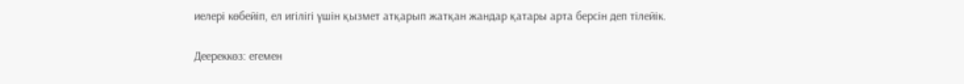иелері көбейіп, ел игілігі үшін қызмет атқарып жатқан жандар қатары арта берсін деп тілейік.

Деереккөз: егемен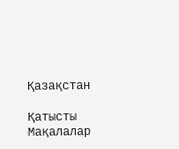Қазақстан

Қатысты Мақалалар